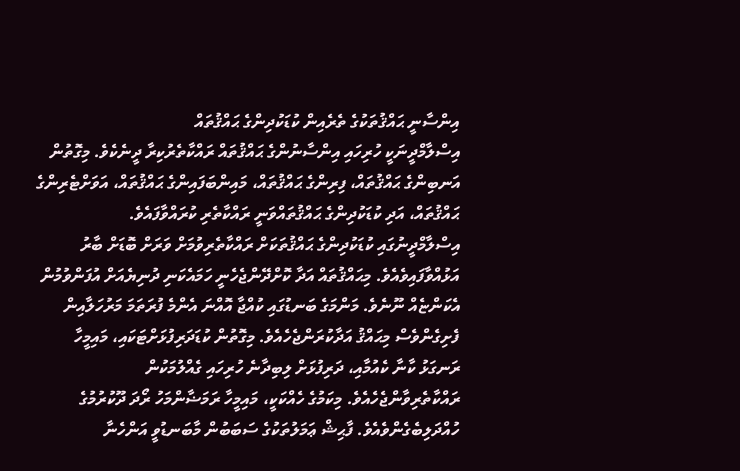އިންސާނީ ޙައްޤުތަކުގެ ތެރެއިން ކުޑަކުދިންގެ ޙައްޤުތައް
އިސްލާމްދީނަކީ ހުރިހައި އިންސާނުންގެ ޙައްޤުތައް ރައްކާތެރުކިރާ ދީނެކެވެ. މިގޮތުން އަނބިންގެ ޙައްޤުތައް، ފިރިންގެ ޙައްޤުތައް، މައިންބަފައިންގެ ޙައްޤުތައް، އަވަށްޓެރިންގެ ޙައްޤުތައް، އަދި ކުޑަކުދިންގެ ޙައްޤުތައްވަނީ ރައްކާތެރި ކުރައްވާފައެވެ.
އިސްލާމްދީނުގައި ކުޑަކުދިންގެ ޙައްޤުތަކަށް ރައްކާތެރިވުމަށް ވަރަށް ބޮޑަށް ބާރު އަޅުއްވާފައިވެއެވެ. މިޙައްޤުތައް އަދާ ކޮށްދޭންޖެހެނީ ހަމައެކަނި ދުނިޔެއަށް އުފަންވުމުން އެކަންޏެއް ނޫނެވެ. މަންމަގެ ބަނޑުގައި ކުއްޖާ އޮއްނަ އެންމެ ފުރަތަމަ މަރުހަލާއިން ފެށިގެންވެސް މިޙައްޤު އަދާކުރަންޖެހެއެވެ. މިގޮތުން ކުޑަދަރިފުޅަށްޓަކައި، މައިމީހާ ރަނގަޅު ކާނާ ކެއުމާއި، ދަރިފުޅަށް ލިބިދާނެ ހުރިހައި ގެއްލުމަކުން ރައްކާތެރިވާންޖެހެއެވެ. މިކަމުގެ ހެއްކަކީ، މައިމީހާ ރަމަޟާންމަހު ރޯދަ ދޫކުރުމުގެ ހުއްދަލިބެގެންވެއެވެ. ފާޙިޝް ޢަމަލުތަކުގެ ސަބަބުން މާބަނޑުވީ އަންހެނާ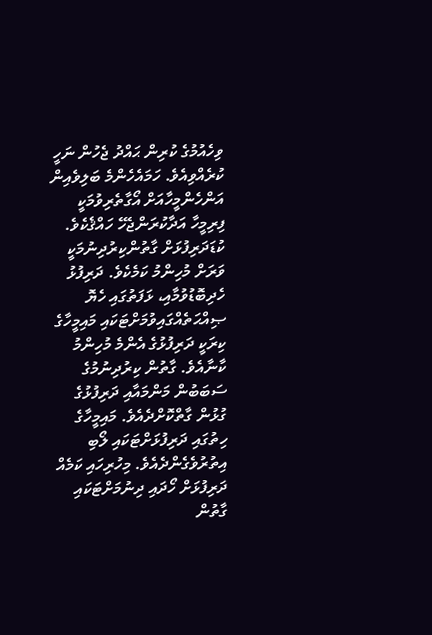ވިހެއުމުގެ ކުރިން ޙައްދު ޖެހުން ނަހީ ކުރެއްވިއެވެ. ހަމައެހެންމެ ބަލިވެއިން އަންހެންމީހާއަށް އޯގާތެރިވުމަކީ ފިރިމީހާ އަދާކުރަންޖެހޭ ހައްޤެކެވެ.
ކުޑަދަރިފުޅަށް ގާތުންކިރުދިނުމަކީ ވަރަށް މުހިންމު ކަމެކެވެ. ދަރިފުޅު ހެދިބޮޑުވުމާއި، ޅަފަތުގައި ހެޔޮ ޞިއްޙަތެއްގައިވުމަށްޓަކައި މައިމީހާގެ ކިރަކީ ދަރިފުޅުގެ އެންމެ މުހިންމު ކާނާއެވެ. ގާތުން ކިރުދިނުމުގެ ސަބަބުން މަންމައާއި ދަރިފުޅުގެ ގުޅުން ގާތްކޮށްދެއެވެ. މައިމީހާގެ ހިތުގައި ދަރިފުޅަށްޓަކައި ލޯބި އިތުރުވެގެންދެއެވެ. މިހުރިހައި ކަމެއް ދަރިފުޅަށް ހޯދައި ދިނުމަށްޓަކައި ގާތުން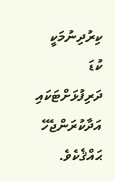ކިރުދިނުމަކީ  ކުޑަ ދަރިފުޅަށްޓަކައި އަދާކުރަންޖެހޭ ޙައްޤެކެވެ.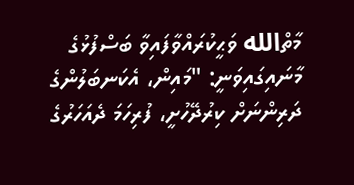މާތްالله ވަޙީކުރައްވާފައިވާ ބަސްފުޅުގެ މާނައިގައިވަނީ: "މައިން، އެކަނބަލުންގެ ދަރިންނަށް ކިރުދޭހުށީ، ފުރިހަމަ ދެއަހަރުގެ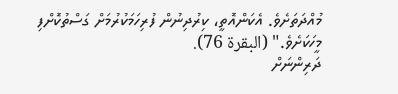މުއްދަތަށެވެ. އެކަންއޮތީ، ކިރުދިނުން ފުރިހަމަކުރުމަށް ގަސްތުކޮށްފި މީހަކަށެވެ." (البقرة 76).
ދަރިންނަށް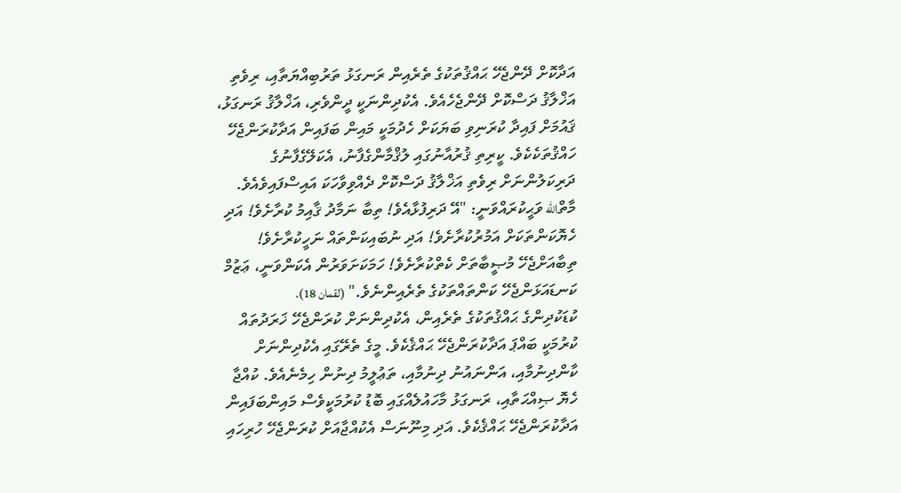އަދާކޮށް ދޭންޖެހޭ ޙައްޤުތަކުގެ ތެރެއިން ރަނގަޅު ތަރުބިއްޔަތާއި، ރިވެތި އަޚްލާޤު ދަސްކޮށް ދޭންޖެހެއެވެ. އެކުދިންނަކީ ދީންވެރި، އަޚްލާޤު ރަނގަޅު، ޤައުމަށް ފައިދާ ކުރަނިވި ބަޔަކަށް ހެދުމަކީ މައިން ބަފައިން އަދާކުރަންޖެހޭ ހައްޤުތަކެކެވެ. ކީރިތި ޤުރުއާނުގައި ލުޤްމާންގެފާނު، އެކަލޭގެފާނުގެ ދަރިކަލުންނަށް ރިވެތި އަޚްލާޤު ދަސްކޮށް ދެއްވިވާހަކަ އައިސްފައިވެއެވެ. މާތްالله ވަޙީކުރައްވަނީ: "އޭ ދަރިފުޅާއެވެ! ތިބާ ނަމާދު ޤާއިމު ކުރާށެވެ! އަދި ހެޔޮކަންތަކަށް އަމުރުކުރާށެވެ! އަދި ނުބައިކަންތައް ނަހީކުރާށެވެ! ތިބާއަށްޖެހޭ މުޞީބާތަށް ކެތްކުރާށެވެ! ހަމަކަށަވަރުން އެކަންވަނީ، ޢަޒުމް ކަނޑައަޅަންޖެހޭ ކަންތައްތަކުގެ ތެރެއިންނެވެ." (لقمان 18).
ކުޑަކުދިންގެ ޙައްޤުތަކުގެ ތެރެއިން، އެކުދިންނަށް ކުރަންޖެހޭ ޚަރަދުތައް ކުރުމަކީ ބައްޕަ އަދާކުރަންޖެހޭ ޙައްޤެކެވެ. މީގެ ތެރޭގައި އެކުދިންނަށް ކާންދިނުމާއި، އަންނައުނު ދިނުމާއި، ތަޢުލީމު ދިނުން ހިމެނެއެވެ. ކުއްޖާ ހެޔޮ ޞިއްޙަތާއި، ރަނގަޅު މާހައުލެއްގައި ބޮޑު ކުރުމަކީވެސް މައިންބަފައިން އަދާކުރަންޖެހޭ ޙައްޤެކެވެ. އަދި މިނޫނަސް އެކުއްޖާއަށް ކުރަންޖެހޭ ހުރިހައި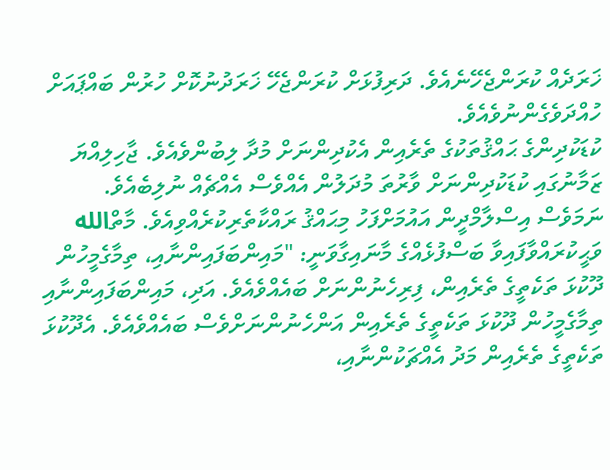ޚަރަދެއް ކުރަންޖެހޭނެއެވެ. ދަރިފުޅަށް ކުރަންޖެހޭ ޚަރަދުނުކޮށް ހުރުން ބައްޕައަށް ހުއްދަވެގެންނުވެއެވެ.
ކުޑަކުދިންގެ ޙައްޤުތަކުގެ ތެރެއިން އެކުދިންނަށް މުދާ ލިބުންވެއެވެ. ޖާހިލިއްޔަ ޒަމާނުގައި ކުޑަކުދިންނަށް ވާރުތަ މުދަލުން އެއްވެސް އެއްޗެއް ނުލިބެއެވެ. ނަމަވެސް އިސްލާމްދީން އައުމަށްފަހު މިޙައްޤު ރައްކާތެރިކުރެއްވިއެވެ. މާތްالله ވަޙީކުރައްވާފައިވާ ބަސްފުޅެއްގެ މާނައިގާވަނީ: "މައިންބަފައިންނާއި، ތިމާގެމީހުން ދޫކުޅަ ތަކެތީގެ ތެރެއިން، ފިރިހެނުންނަށް ބައެއްވެއެވެ. އަދި، މައިންބަފައިންނާއި ތިމާގެމީހުން ދޫކުޅަ ތަކެތީގެ ތެރެއިން އަންހެނުންނަށްވެސް ބައެއްވެއެވެ. އެދޫކުޅަ ތަކެތީގެ ތެރެއިން މަދު އެއްޗަކުންނާއި،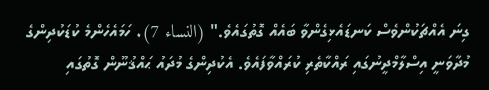ގިނަ އެއްޗަކުންވެސް ކަނޑައެޅިގެންވާ ބައެއް ގޮތުގައެވެ." (النساء 7). ހަމައެހެންމެ ކުޑަކުދިންގެ މުދާވަނީ އިސްލާމްދީނުގައި ރައްކާތެރި ކުރައްވާފައެވެ. އެކުދިންގެ މުދައު ޙައްޤުނޫން ގޮތުގައި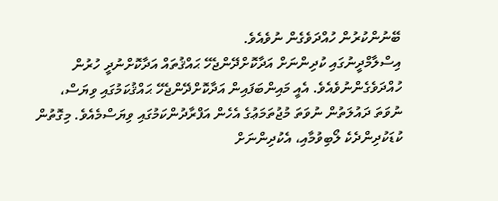ބޭނުންކުރުން ހުއްދަވެގެން ނުވެއެވެ.
އިސްލާމްދީނުގައި ކުދިންނަށް އަދާކޮށްދޭންޖެހޭ ޙައްޤުތައް އަދާކޮށްނުދީ ހުރުން ހުއްދަވެގެންނުވެއެވެ. އެއީ މައިންބަފައިން އަދާކޮށްދޭންޖެހޭ ޙައްޤުކަމުގައި ވިޔަސް، ނުވަތަ ދައުލަތުން ނުވަތަ މުޖުތަމަޢުގެ އެހެން އަފްރާދުންކަމުގައި ވިޔަސްމެއެވެ. މިގޮތުން ކުޑަކުދިންދެކެ ލޯބިވުމާއި، އެކުދިންނަށް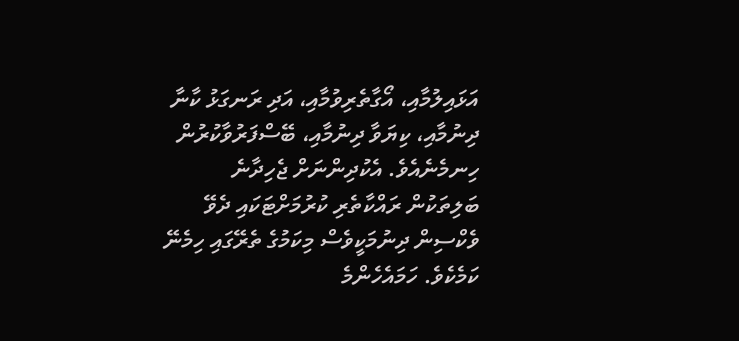އަޅައިލުމާއި، އޯގާތެރިވުމާއި، އަދި ރަނގަޅު ކާނާ ދިނުމާއި، ކިޔަވާ ދިނުމާއި، ބޭސްފަރުވާކުރުން ހިނމެނެއެވެ. އެކުދިންނަށް ޖެހިދާނެ ބަލިތަކުން ރައްކާތެރި ކުރުމަށްޓަކައި ދެވޭ ވެކްސިން ދިނުމަކީވެސް މިކަމުގެ ތެރޭގައި ހިމެނޭ ކަމެކެވެ. ހަމައެހެންމެ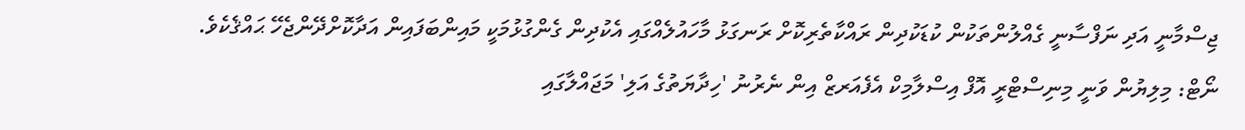ޖިސްމާނީ އަދި ނަފްސާނީ ގެއްލުންތަކުން ކުޑަކުދިން ރައްކާތެރިކޮށް ރަނގަޅު މާހައުލެއްގައި އެކުދިން ގެންގުޅުމަކީ މައިންބަފައިން އަދާކޮށްދޭންޖެހޭ ޙައްޤެކެވެ.
ނޯޓް: މިލިޔުން ވަނީ މިނިސްޓްރީ އޮފް އިސްލާމިކް އެފެއަރޒް އިން ނެރުނު 'ހިދާޔަތުގެ އަލި' މަޖައްލާގައި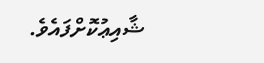ޝާއިޢުކޮށްފައެވެ.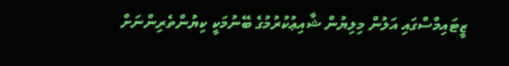ޒީޓައިމްސްގައި އަލުން މިލިޔުން ޝާއިޢުކުރުމުގެ ބޭނުމަކީ ކިޔުންތެރިންނަށް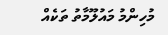މުހިންމު މައުލޫމާތު ތަކެއް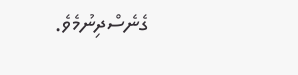ގެނެސްދިނުމެވެ.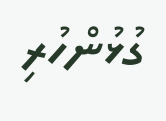ގުޅުންހުރި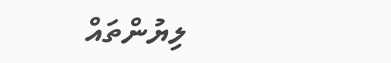ލިޔުންތައް